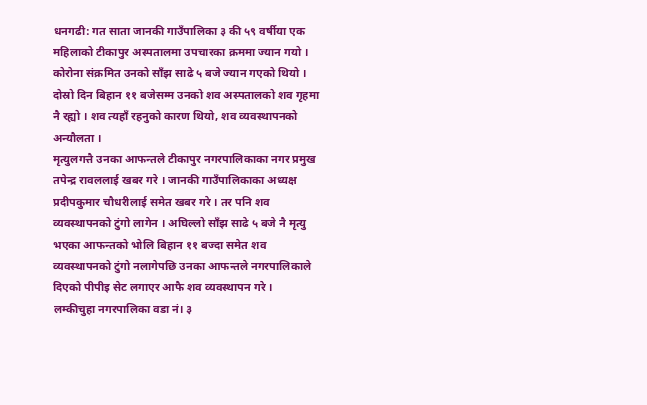धनगढी: गत साता जानकी गाउँपालिका ३ की ५९ वर्षीया एक महिलाको टीकापुर अस्पतालमा उपचारका क्रममा ज्यान गयो । कोरोना संक्रमित उनको साँझ साढे ५ बजे ज्यान गएको थियो । दोस्रो दिन बिहान ११ बजेसम्म उनको शव अस्पतालको शव गृहमा नै रह्यो । शव त्यहाँ रहनुको कारण थियो, शव व्यवस्थापनको अन्यौलता ।
मृत्युलगत्तै उनका आफन्तले टीकापुर नगरपालिकाका नगर प्रमुख तपेन्द्र रावललाई खबर गरे । जानकी गाउँपालिकाका अध्यक्ष प्रदीपकुमार चौधरीलाई समेत खबर गरे । तर पनि शव व्यवस्थापनको टुंगो लागेन । अघिल्लो साँझ साढे ५ बजे नै मृत्यु भएका आफन्तको भोलि बिहान ११ बज्दा समेत शव व्यवस्थापनको टुंगो नलागेपछि उनका आफन्तले नगरपालिकाले दिएको पीपीइ सेट लगाएर आफै शव व्यवस्थापन गरे ।
लम्कीचुहा नगरपालिका वडा नं। ३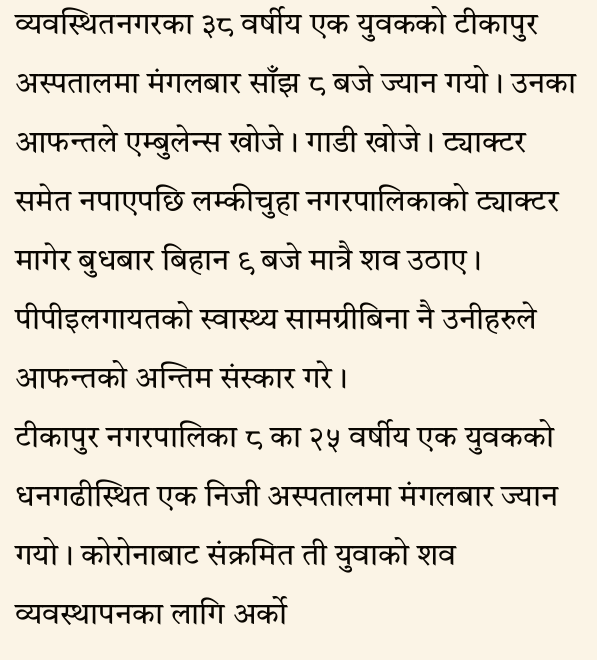व्यवस्थितनगरका ३८ वर्षीय एक युवकको टीकापुर अस्पतालमा मंगलबार साँझ ८ बजे ज्यान गयो । उनका आफन्तले एम्बुलेन्स खोजे । गाडी खोजे । ट्याक्टर समेत नपाएपछि लम्कीचुहा नगरपालिकाको ट्याक्टर मागेर बुधबार बिहान ९ बजे मात्रै शव उठाए । पीपीइलगायतको स्वास्थ्य सामग्रीबिना नै उनीहरुले आफन्तको अन्तिम संस्कार गरे ।
टीकापुर नगरपालिका ८ का २५ वर्षीय एक युवकको धनगढीस्थित एक निजी अस्पतालमा मंगलबार ज्यान गयो । कोरोनाबाट संक्रमित ती युवाको शव व्यवस्थापनका लागि अर्को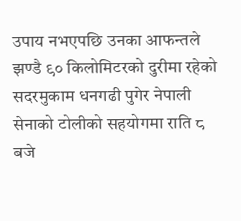उपाय नभएपछि उनका आफन्तले झण्डै ९० किलोमिटरको दुरीमा रहेको सदरमुकाम धनगढी पुगेर नेपाली सेनाको टोलीको सहयोगमा राति ८ बजे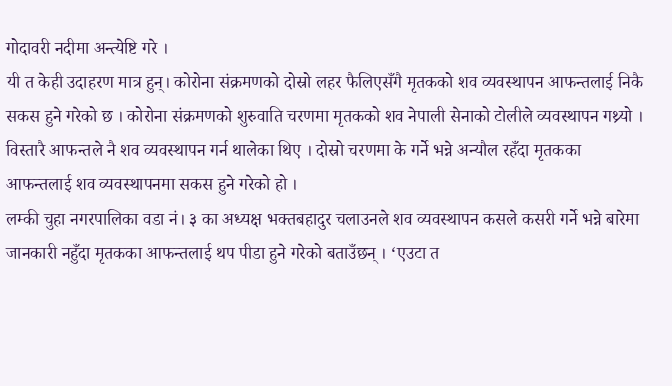गोदावरी नदीमा अन्त्येष्टि गरे ।
यी त केही उदाहरण मात्र हुन्। कोरोना संक्रमणको दोस्रो लहर फैलिएसँगै मृतकको शव व्यवस्थापन आफन्तलाई निकै सकस हुने गरेको छ । कोरोना संक्रमणको शुरुवाति चरणमा मृतकको शव नेपाली सेनाको टोलीले व्यवस्थापन गथ्र्यो । विस्तारै आफन्तले नै शव व्यवस्थापन गर्न थालेका थिए । दोस्रो चरणमा के गर्ने भन्ने अन्यौल रहँदा मृतकका आफन्तलाई शव व्यवस्थापनमा सकस हुने गरेको हो ।
लम्की चुहा नगरपालिका वडा नं। ३ का अध्यक्ष भक्तबहादुर चलाउनले शव व्यवस्थापन कसले कसरी गर्ने भन्ने बारेमा जानकारी नहुँदा मृतकका आफन्तलाई थप पीडा हुने गरेको बताउँछन् । ‘एउटा त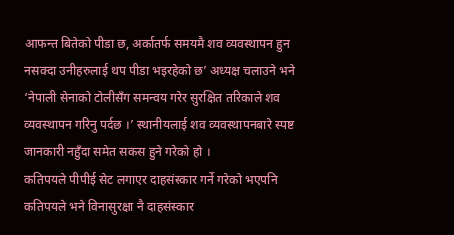आफन्त बितेको पीडा छ, अर्कातर्फ समयमै शव व्यवस्थापन हुन नसक्दा उनीहरुलाई थप पीडा भइरहेको छ’ अध्यक्ष चलाउने भने ‘नेपाली सेनाको टोलीसँग समन्वय गरेर सुरक्षित तरिकाले शव व्यवस्थापन गरिनु पर्दछ ।’ स्थानीयलाई शव व्यवस्थापनबारे स्पष्ट जानकारी नहुँदा समेत सकस हुने गरेको हो ।
कतिपयले पीपीई सेट लगाएर दाहसंस्कार गर्ने गरेको भएपनि कतिपयले भने विनासुरक्षा नै दाहसंस्कार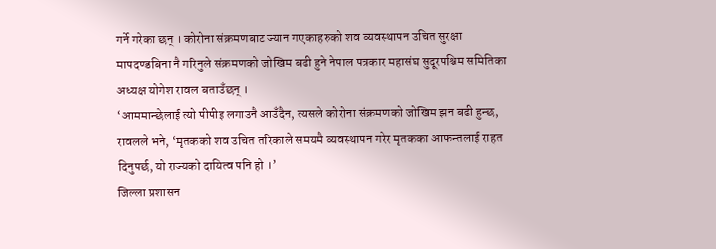गर्ने गरेका छन् । कोरोना संक्रमणबाट ज्यान गएकाहरुको शव व्यवस्थापन उचित सुरक्षा मापदण्डबिना नै गरिनुले संक्रमणको जोखिम बढी हुने नेपाल पत्रकार महासंघ सुदूरपश्चिम समितिका अध्यक्ष योगेश रावल बताउँछन् ।
‘आममान्छेलाई त्यो पीपीइ लगाउनै आउँदैन, त्यसले कोरोना संक्रमणको जोखिम झन बढी हुन्छ, रावलले भने, ‘मृतकको शव उचित तरिकाले समयमै व्यवस्थापन गरेर मृतकका आफन्तलाई राहत दिनुपर्छ, यो राज्यको दायित्व पनि हो ।’
जिल्ला प्रशासन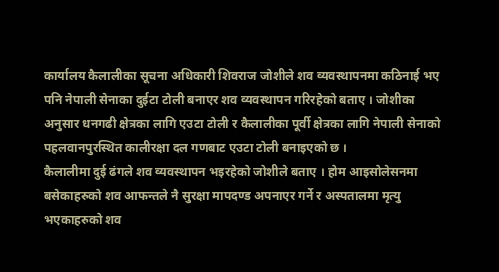कार्यालय कैलालीका सूचना अधिकारी शिवराज जोशीले शव व्यवस्थापनमा कठिनाई भए पनि नेपाली सेनाका दुईटा टोली बनाएर शव व्यवस्थापन गरिरहेको बताए । जोशीका अनुसार धनगढी क्षेत्रका लागि एउटा टोली र कैलालीका पूर्वी क्षेत्रका लागि नेपाली सेनाको पहलवानपुरस्थित कालीरक्षा दल गणबाट एउटा टोली बनाइएको छ ।
कैलालीमा दुई ढंगले शव व्यवस्थापन भइरहेको जोशीले बताए । होम आइसोलेसनमा बसेकाहरुको शव आफन्तले नै सुरक्षा मापदण्ड अपनाएर गर्ने र अस्पतालमा मृत्यु भएकाहरुको शव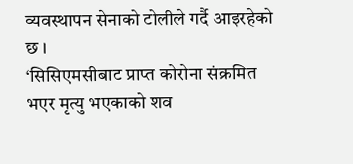व्यवस्थापन सेनाको टोलीले गर्दै आइरहेको छ ।
‘सिसिएमसीबाट प्राप्त कोरोना संक्रमित भएर मृत्यु भएकाको शव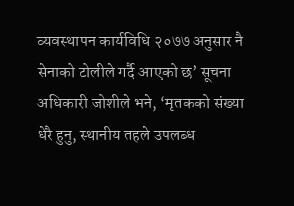व्यवस्थापन कार्यविधि २०७७ अनुसार नै सेनाको टोलीले गर्दै आएको छ’ सूचना अधिकारी जोशीले भने, ‘मृतकको संख्या धेरै हुनु, स्थानीय तहले उपलब्ध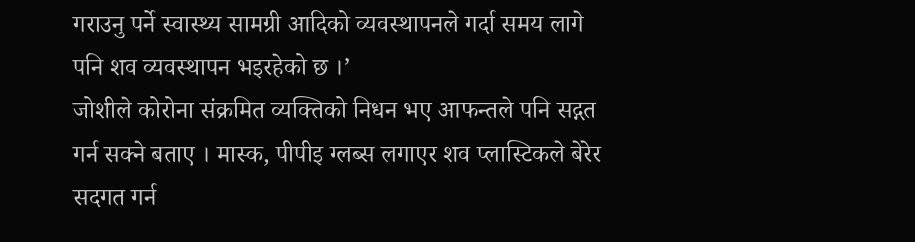गराउनु पर्ने स्वास्थ्य सामग्री आदिको व्यवस्थापनले गर्दा समय लागे पनि शव व्यवस्थापन भइरहेको छ ।’
जोशीले कोरोना संक्रमित व्यक्तिको निधन भए आफन्तले पनि सद्गत गर्न सक्ने बताए । मास्क, पीपीइ ग्लब्स लगाएर शव प्लास्टिकले बेरेर सदगत गर्न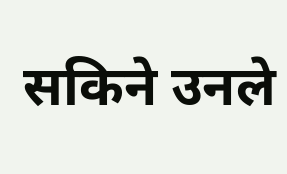सकिने उनले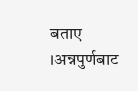बताए ।अन्नपुर्णबाट